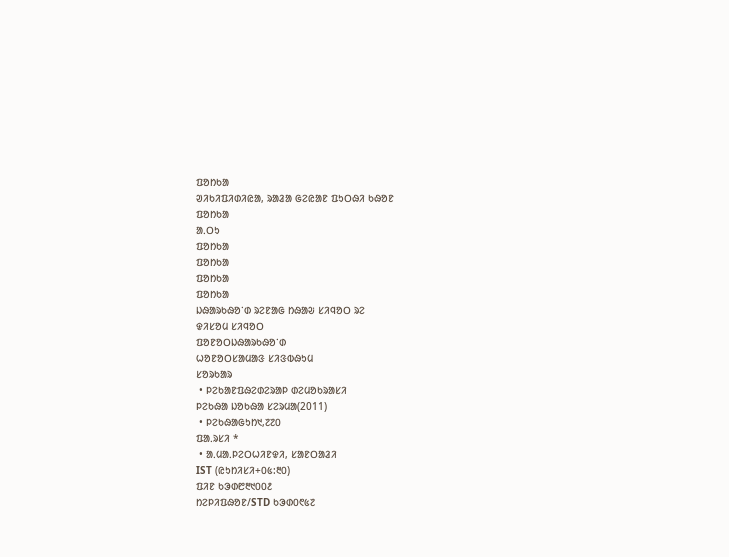ᱯᱚᱴᱠᱟ
ᱣᱤᱠᱤᱯᱤᱰᱤᱭᱟ, ᱨᱟᱲᱟ ᱜᱮᱭᱟᱱ ᱯᱩᱛᱷᱤ ᱠᱷᱚᱱ
ᱯᱚᱴᱠᱟ
ᱟᱹᱛᱩ
ᱯᱚᱴᱠᱟ
ᱯᱚᱴᱠᱟ
ᱯᱚᱴᱠᱟ
ᱯᱚᱴᱠᱟ
ᱡᱷᱟᱨᱠᱷᱚᱸᱰ ᱨᱮᱱᱟᱜ ᱴᱷᱟᱶ ᱥᱤᱧᱚᱛ ᱨᱮ
ᱫᱤᱥᱚᱢ ᱥᱤᱧᱚᱛ
ᱯᱚᱱᱚᱛᱡᱷᱟᱨᱠᱷᱚᱸᱰ
ᱦᱚᱱᱚᱛᱥᱟᱢᱟᱝ ᱥᱤᱝᱵᱷᱩᱢ
ᱥᱚᱨᱠᱟᱨ
 • ᱞᱮᱠᱟᱱᱯᱷᱮᱰᱮᱨᱟᱞ ᱰᱮᱢᱚᱠᱨᱟᱥᱤ
ᱞᱮᱠᱷᱟ ᱡᱚᱠᱷᱟ ᱥᱮᱨᱢᱟ(2011)
 • ᱞᱮᱠᱷᱟᱜᱩᱴ᱑,᱗᱗᱐
ᱯᱟᱹᱨᱥᱤ *
 • ᱟᱹᱢᱟᱹᱞᱮᱛᱦᱤᱱᱫᱤ, ᱥᱟᱱᱛᱟᱲᱤ
IST (ᱭᱩᱴᱤᱥᱤ+᱐᱕:᱓᱐)
ᱯᱤᱱ ᱠᱳᱰ᱘᱓᱑᱐᱐᱒
ᱴᱮᱞᱤᱯᱷᱚᱱ/STD ᱠᱳᱰ᱐᱖᱕᱗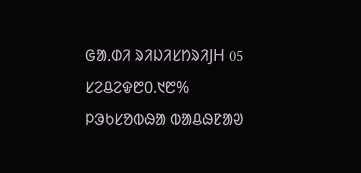ᱜᱟᱹᱰᱤ ᱨᱤᱡᱤᱥᱴᱨᱤJH 05
ᱥᱮᱪᱮᱫ᱘᱐.᱑᱘%
ᱞᱳᱠᱥᱚᱵᱷᱟ ᱵᱟᱪᱷᱱᱟᱣ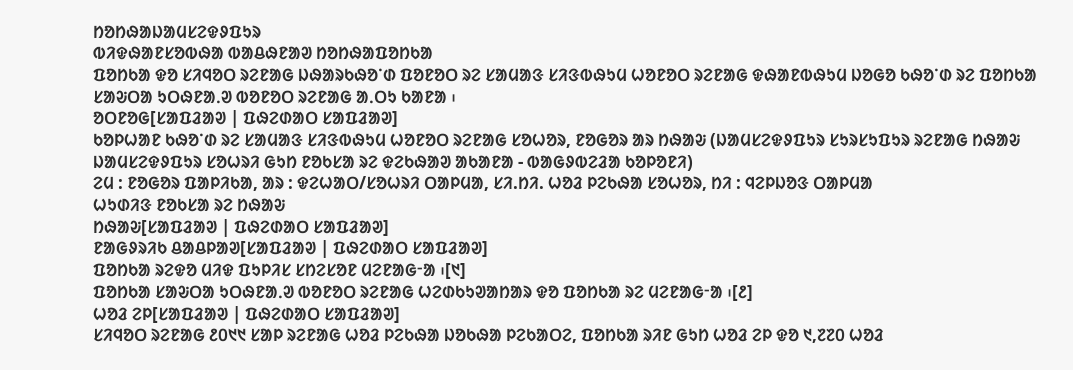ᱴᱚᱴᱷᱟᱡᱟᱢᱥᱮᱫᱽᱯᱩᱨ
ᱵᱤᱫᱷᱟᱱᱥᱚᱵᱷᱟ ᱵᱟᱪᱷᱱᱟᱣ ᱴᱚᱴᱷᱟᱯᱚᱴᱠᱟ
ᱯᱚᱴᱠᱟ ᱫᱚ ᱥᱤᱧᱚᱛ ᱨᱮᱱᱟᱜ ᱡᱷᱟᱨᱠᱷᱚᱸᱰ ᱯᱚᱱᱚᱛ ᱨᱮ ᱥᱟᱢᱟᱝ ᱥᱤᱝᱵᱷᱩᱢ ᱦᱚᱱᱚᱛ ᱨᱮᱱᱟᱜ ᱫᱷᱟᱱᱵᱷᱩᱢ ᱡᱚᱜᱚ ᱠᱷᱚᱸᱰ ᱨᱮ ᱯᱚᱴᱠᱟ ᱥᱟᱶᱛᱟ ᱩᱛᱷᱱᱟᱹᱣ ᱵᱚᱱᱚᱛ ᱨᱮᱱᱟᱜ ᱟᱹᱛᱩ ᱠᱟᱱᱟ ᱾
ᱚᱛᱱᱚᱜ[ᱥᱟᱯᱲᱟᱣ | ᱯᱷᱮᱰᱟᱛ ᱥᱟᱯᱲᱟᱣ]
ᱠᱚᱞᱦᱟᱱ ᱠᱷᱚᱸᱰ ᱨᱮ ᱥᱟᱢᱟᱝ ᱥᱤᱝᱵᱷᱩᱢ ᱦᱚᱱᱚᱛ ᱨᱮᱱᱟᱜ ᱥᱚᱦᱚᱨ, ᱱᱚᱜᱚᱨ ᱟᱨ ᱴᱷᱟᱶ (ᱡᱟᱢᱥᱮᱫᱽᱯᱩᱨ ᱥᱩᱨᱥᱩᱯᱩᱨ ᱨᱮᱱᱟᱜ ᱴᱷᱟᱶ ᱡᱟᱢᱥᱮᱫᱽᱯᱩᱨ ᱥᱚᱦᱨᱤ ᱜᱩᱴ ᱱᱚᱠᱥᱟ ᱨᱮ ᱫᱮᱠᱷᱟᱣ ᱟᱠᱟᱱᱟ - ᱵᱟᱜᱽᱵᱮᱲᱟ ᱠᱚᱞᱚᱱᱤ)
ᱮᱢ : ᱱᱚᱜᱚᱨ ᱯᱟᱞᱤᱠᱟ, ᱟᱨ : ᱫᱮᱦᱟᱛ/ᱥᱚᱦᱨᱤ ᱛᱟᱞᱢᱟ, ᱥᱤ.ᱴᱤ. ᱦᱚᱲ ᱞᱮᱠᱷᱟ ᱥᱚᱦᱚᱨ, ᱴᱤ : ᱧᱮᱞᱡᱚᱝ ᱛᱟᱞᱢᱟ
ᱦᱩᱰᱤᱝ ᱱᱚᱠᱥᱟ ᱨᱮ ᱴᱷᱟᱶ
ᱴᱷᱟᱶ[ᱥᱟᱯᱲᱟᱣ | ᱯᱷᱮᱰᱟᱛ ᱥᱟᱯᱲᱟᱣ]
ᱱᱟᱜᱽᱨᱤᱠ ᱪᱟᱪᱞᱟᱣ[ᱥᱟᱯᱲᱟᱣ | ᱯᱷᱮᱰᱟᱛ ᱥᱟᱯᱲᱟᱣ]
ᱯᱚᱴᱠᱟ ᱨᱮᱫᱚ ᱢᱤᱫ ᱯᱩᱞᱤᱥ ᱥᱴᱮᱥᱚᱱ ᱢᱮᱱᱟᱜᱼᱟ ᱾[᱑]
ᱯᱚᱴᱠᱟ ᱥᱟᱶᱛᱟ ᱩᱛᱷᱱᱟᱹᱣ ᱵᱚᱱᱚᱛ ᱨᱮᱱᱟᱜ ᱦᱮᱰᱠᱩᱣᱟᱴᱟᱨ ᱫᱚ ᱯᱚᱴᱠᱟ ᱨᱮ ᱢᱮᱱᱟᱜᱼᱟ ᱾[᱒]
ᱦᱚᱲ ᱮᱞ[ᱥᱟᱯᱲᱟᱣ | ᱯᱷᱮᱰᱟᱛ ᱥᱟᱯᱲᱟᱣ]
ᱥᱤᱧᱚᱛ ᱨᱮᱱᱟᱜ ᱒᱐᱑᱑ ᱥᱟᱞ ᱨᱮᱱᱟᱜ ᱦᱚᱲ ᱞᱮᱠᱷᱟ ᱡᱚᱠᱷᱟ ᱞᱮᱠᱟᱛᱮ, ᱯᱚᱴᱠᱟ ᱨᱤᱱ ᱜᱩᱴ ᱦᱚᱲ ᱮᱞ ᱫᱚ ᱑,᱗᱗᱐ ᱦᱚᱲ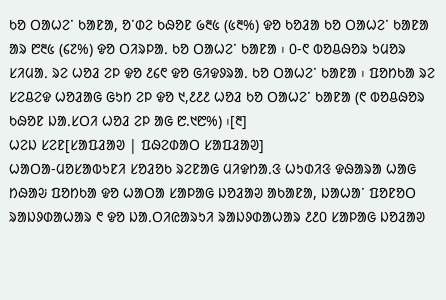ᱠᱚ ᱛᱟᱦᱮᱸ ᱠᱟᱱᱟ, ᱚᱸᱰᱮ ᱠᱷᱚᱱ ᱙᱓᱕ (᱕᱓%) ᱫᱚ ᱠᱚᱲᱟ ᱠᱚ ᱛᱟᱦᱮᱸ ᱠᱟᱱᱟ ᱟᱨ ᱘᱓᱕ (᱔᱗%) ᱫᱚ ᱛᱤᱨᱞᱟᱹ ᱠᱚ ᱛᱟᱦᱮᱸ ᱠᱟᱱᱟ ᱾ ᱐-᱖ ᱵᱚᱪᱷᱚᱨ ᱩᱢᱚᱨ ᱥᱤᱢᱟᱹ ᱨᱮ ᱦᱚᱲ ᱮᱞ ᱫᱚ ᱒᱔᱖ ᱫᱚ ᱜᱤᱫᱽᱨᱟᱹ ᱠᱚ ᱛᱟᱦᱮᱸ ᱠᱟᱱᱟ ᱾ ᱯᱚᱴᱠᱟ ᱨᱮ ᱥᱮᱪᱮᱫ ᱦᱚᱲᱟᱜ ᱜᱩᱴ ᱮᱞ ᱫᱚ ᱑,᱒᱒᱒ ᱦᱚᱲ ᱠᱚ ᱛᱟᱦᱮᱸ ᱠᱟᱱᱟ (᱖ ᱵᱚᱪᱷᱚᱨ ᱠᱷᱚᱱ ᱡᱟᱹᱥᱛᱤ ᱦᱚᱲ ᱮᱞ ᱟᱜ ᱘.᱑᱘%) ᱾[᱓]
ᱦᱮᱡ ᱥᱮᱱ[ᱥᱟᱯᱲᱟᱣ | ᱯᱷᱮᱰᱟᱛ ᱥᱟᱯᱲᱟᱣ]
ᱦᱟᱛᱟ-ᱢᱚᱥᱟᱵᱩᱱᱤ ᱥᱚᱲᱚᱠ ᱨᱮᱱᱟᱜ ᱢᱤᱫᱴᱟᱹᱝ ᱦᱩᱰᱤᱝ ᱫᱷᱟᱨᱟ ᱦᱟᱜ ᱴᱷᱟᱶ ᱯᱚᱴᱠᱟ ᱫᱚ ᱦᱟᱛᱟ ᱥᱟᱞᱟᱜ ᱡᱚᱲᱟᱣ ᱟᱠᱟᱱᱟ, ᱡᱟᱦᱟᱸ ᱯᱚᱱᱚᱛ ᱨᱟᱡᱽᱰᱟᱦᱟᱨ ᱖ ᱫᱚ ᱡᱟᱹᱛᱤᱭᱟᱨᱩᱤ ᱨᱟᱡᱽᱰᱟᱦᱟᱨ ᱒᱒᱐ ᱥᱟᱞᱟᱜ ᱡᱚᱲᱟᱣ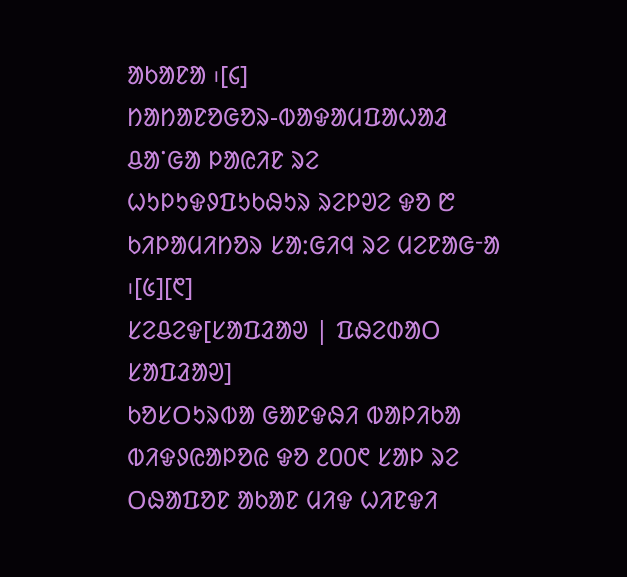ᱟᱠᱟᱱᱟ ᱾[᱔]
ᱴᱟᱴᱟᱱᱚᱜᱚᱨ-ᱵᱟᱫᱟᱢᱯᱟᱦᱟᱲ ᱪᱟᱸᱜᱟ ᱞᱟᱭᱤᱱ ᱨᱮ ᱦᱩᱞᱩᱫᱽᱯᱩᱠᱷᱩᱨ ᱨᱮᱞᱣᱮ ᱫᱚ ᱘ ᱠᱤᱞᱟᱢᱤᱴᱚᱨ ᱥᱟᱺᱜᱤᱧ ᱨᱮ ᱢᱮᱱᱟᱜᱼᱟ ᱾[᱕][᱖]
ᱥᱮᱪᱮᱫ[ᱥᱟᱯᱲᱟᱣ | ᱯᱷᱮᱰᱟᱛ ᱥᱟᱯᱲᱟᱣ]
ᱠᱚᱥᱛᱩᱨᱵᱟ ᱜᱟᱱᱫᱷᱤ ᱵᱟᱞᱤᱠᱟ ᱵᱤᱫᱽᱭᱟᱞᱚᱭ ᱫᱚ ᱒᱐᱐᱖ ᱥᱟᱞ ᱨᱮ ᱛᱷᱟᱯᱚᱱ ᱟᱠᱟᱱ ᱢᱤᱫ ᱦᱤᱱᱫᱤ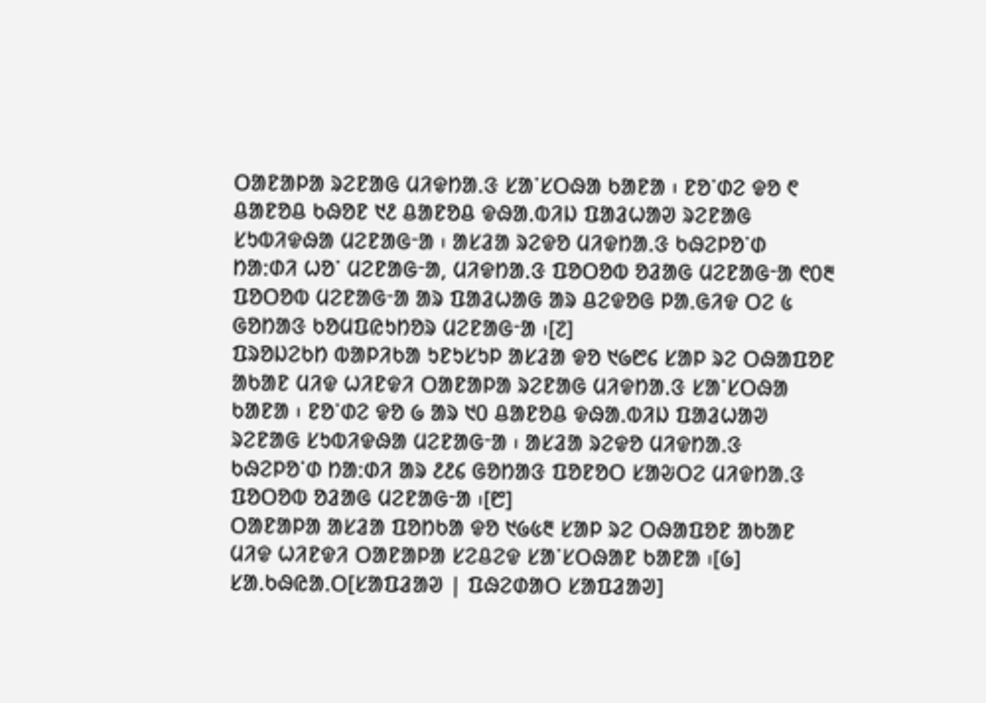ᱛᱟᱱᱟᱞᱟ ᱨᱮᱱᱟᱜ ᱢᱤᱫᱴᱟᱹᱝ ᱥᱟᱸᱥᱛᱷᱟ ᱠᱟᱱᱟ ᱾ ᱱᱚᱸᱰᱮ ᱫᱚ ᱖ ᱪᱟᱱᱚᱪ ᱠᱷᱚᱱ ᱑᱒ ᱪᱟᱱᱚᱪ ᱫᱷᱟᱹᱵᱤᱡ ᱯᱟᱲᱦᱟᱣ ᱨᱮᱱᱟᱜ ᱥᱩᱵᱤᱫᱷᱟ ᱢᱮᱱᱟᱜᱼᱟ ᱾ ᱟᱥᱲᱟ ᱨᱮᱫᱚ ᱢᱤᱫᱴᱟᱹᱝ ᱠᱷᱮᱞᱚᱸᱰ ᱴᱟᱺᱰᱤ ᱦᱚᱸ ᱢᱮᱱᱟᱜᱼᱟ, ᱢᱤᱫᱴᱟᱹᱝ ᱯᱚᱛᱚᱵ ᱚᱲᱟᱜ ᱢᱮᱱᱟᱜᱼᱟ ᱖᱐᱓ ᱯᱚᱛᱚᱵ ᱢᱮᱱᱟᱜᱼᱟ ᱟᱨ ᱯᱟᱲᱦᱟᱜ ᱟᱨ ᱪᱮᱫᱚᱜ ᱞᱟᱹᱜᱤᱫ ᱛᱮ ᱕ ᱜᱚᱴᱟᱝ ᱠᱚᱢᱯᱭᱩᱴᱚᱨ ᱢᱮᱱᱟᱜᱼᱟ ᱾[᱗]
ᱯᱨᱚᱡᱮᱠᱴ ᱵᱟᱞᱤᱠᱟ ᱩᱱᱩᱥᱩᱞ ᱟᱥᱲᱟ ᱫᱚ ᱑᱙᱘᱔ ᱥᱟᱞ ᱨᱮ ᱛᱷᱟᱯᱚᱱ ᱟᱠᱟᱱ ᱢᱤᱫ ᱦᱤᱱᱫᱤ ᱛᱟᱱᱟᱞᱟ ᱨᱮᱱᱟᱜ ᱢᱤᱫᱴᱟᱹᱝ ᱥᱟᱸᱥᱛᱷᱟ ᱠᱟᱱᱟ ᱾ ᱱᱚᱸᱰᱮ ᱫᱚ ᱙ ᱟᱨ ᱑᱐ ᱪᱟᱱᱚᱪ ᱫᱷᱟᱹᱵᱤᱡ ᱯᱟᱲᱦᱟᱣ ᱨᱮᱱᱟᱜ ᱥᱩᱵᱤᱫᱷᱟ ᱢᱮᱱᱟᱜᱼᱟ ᱾ ᱟᱥᱲᱟ ᱨᱮᱫᱚ ᱢᱤᱫᱴᱟᱹᱝ ᱠᱷᱮᱞᱚᱸᱰ ᱴᱟᱺᱰᱤ ᱟᱨ ᱒᱒᱔ ᱜᱚᱴᱟᱝ ᱯᱚᱱᱚᱛ ᱥᱟᱶᱛᱮ ᱢᱤᱫᱴᱟᱹᱝ ᱯᱚᱛᱚᱵ ᱚᱲᱟᱜ ᱢᱮᱱᱟᱜᱼᱟ ᱾[᱘]
ᱛᱟᱱᱟᱞᱟ ᱟᱥᱲᱟ ᱯᱚᱴᱠᱟ ᱫᱚ ᱑᱙᱕᱓ ᱥᱟᱞ ᱨᱮ ᱛᱷᱟᱯᱚᱱ ᱟᱠᱟᱱ ᱢᱤᱫ ᱦᱤᱱᱫᱤ ᱛᱟᱱᱟᱞᱟ ᱥᱮᱪᱮᱫ ᱥᱟᱸᱥᱛᱷᱟᱱ ᱠᱟᱱᱟ ᱾[᱙]
ᱥᱟᱹᱠᱷᱭᱟᱹᱛ[ᱥᱟᱯᱲᱟᱣ | ᱯᱷᱮᱰᱟᱛ ᱥᱟᱯᱲᱟᱣ]